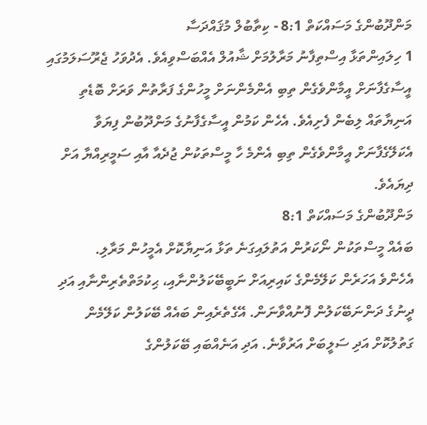މަންދޫބުންގެ މަސައްކަތް 8:1 - ކިތާބުލް މުޤައްދަސާ
1 ހިލައިންތަޅާ އިސްތިފާނު މަރާލުމަށް ޝާއުލް އެއްބަސްވިއެވެ. އެދުވަހު ޖެރޫސަލަމުގައި އީސާގެފާނަށް އީމާންވެގެން ތިބި އެންމެންނަށް މީހުންގެ ފަރާތުން ވަރަށް ބޮޑެތި އަނިޔާތައް ލިބެން ފެށިއެވެ. އެހެން ކަމުން އީސާގެފާނުގެ މަންދޫބުން ފިޔަވާ އެކަލޭގެފާނަށް އީމާންވެގެން ތިބި އެންމެ ހާ މީސްތަކުން ޖުދެއާ އާއި ސަމީރިއްޔާ އަށް ދިޔައެވެ.
މަންދޫބުންގެ މަސައްކަތް 8:1
ބައެއް މީސްތަކުން ނޯކަރުން އަތުލައިގަނެ ތަޅާ އަނިޔާކޮށް އެމީހުން މަރާލި.
އެހެންވެ އަހަރެން ކަލޭމެންގެ ކައިރިއަށް ނަބީބޭކަލުންނާއި، ޙިކުމަތްތެރިންނާއި އަދި ދީނުގެ ދަންނަބޭކަލުން ފޮނުއްވާނަން. އޭގެތެރެއިން ބައެއް ބޭކަލުން ކަލޭމެން ގަތުލުކޮށް އަދި ސަލީބަށް އަރުވާނެ. އަދި އަނެއްބައި ބޭކަލުންގެ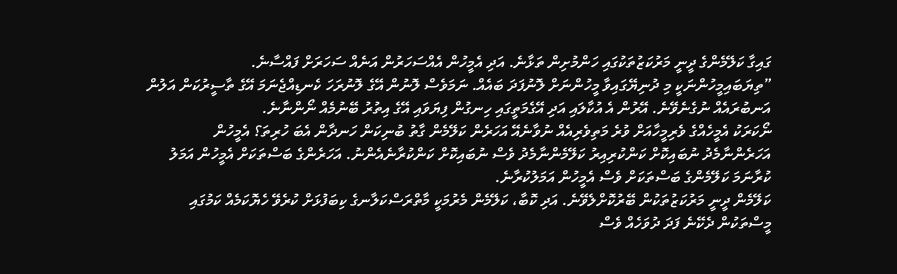ގައިގާ ކަލޭމެންގެ ދީނީ މަރުކަޒުތަކުގައި ހަންމުށިން ތަޅާނެ. އަދި އެމީހުން އެއްސަހަރުން އަނެއް ސަހަރަށް ފައްސާނެ.
”ތިޔަބައިމީހުންނަކީ މި ދުނިޔޭގައިވާ މީހުންނަށް ލޮނުފަދަ ބައެއް. ނަމަވެސް ލޮނުން އޭގެ ލޮނުރަހަ ކެނޑިއްޖެނަމަ އޭގެ ތާސީރުކަން އަލުން އަނބުރައެއް ނުގެނެވޭނެ. އޭރުން އެ އުކާލައި އަދި އޭގެމަތީގައި ހިނގުން ފިޔަވައި އޭގެ އިތުރު ބޭނުމެއް ނޯންނާނެ.
ނޯކަރަކު އެމީހެއްގެ ވެރިމީހާއަށް ވުރެ މަތިވެރިއެއް ނުވާނެއޭ އަހަރެން ކަލޭމެން ގާތު ބުނިކަން ހަނދާން އެބަ ހުރިތަ؟ އެމީހުން އަހަރެންނާމެދު ނުބައިކޮށް ކަންކުރިއިރު ކަލޭމެންނާމެދު ވެސް ނުބައިކޮށް ކަންކުރާނެއެންނު. އަހަރެންގެ ބަސްތަކަށް އެމީހުން އަމަލު ކުރާނަމަ ކަލޭމެންގެ ބަސްތަކަށް ވެސް އެމީހުން އަމަލުކުރާނެ.
ކަލޭމެން ދީނީ މަރުކަޒުތަކުން ބޭރުކޮށްލެވޭނެ. އަދި ކޮބާ، ކަލޭމެން މެރުމަކީ މާތްރަސްކަލާނގެ ކިބަފުޅަށް ކުރެވޭ ހެޔޮކަމެއް ކަމުގައި މީސްތަކުން ދެކޭނެ ފަދަ ދުވަހެއް ވެސް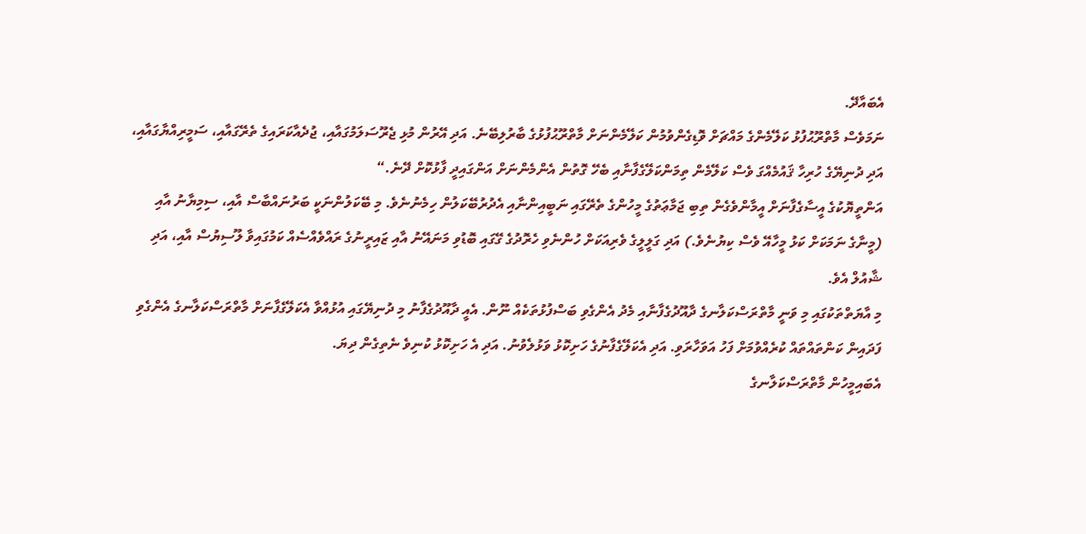އެބައާދޭ.
ނަމަވެސް މާތްރޫޙުފުޅު ކަލޭމެންގެ މައްޗަށް ވޮޑިގެންވުމުން ކަލޭމެންނަށް މާތްރޫޙުފުޅުގެ ބާރުލިބޭނެ. އަދި އޭރުން މުޅި ޖެރޫސަލަމުގައާއި، ޖުދެއާކަރައިގެ ތެރޭގައާއި، ސަމީރިއްޔާގައާއި، އަދި ދުނިޔޭގެ ހުރިހާ ޤައުމެއްގަ ވެސް ކަލޭމެން ތިމަންކަލޭގެފާނާއި ބެހޭ ގޮތުން އެންމެންނަށް އަންގައިދީ ފާޅުކޮށް ދޭނެ.“
އަންތީޔޮކުގެ އީސާގެފާނަށް އީމާންވެގެން ތިބި ޖަމާޢަތުގެ މީހުންގެ ތެރޭގައި ނަބީއިންނާއި އެދުރުބޭކަލުން ހިމެނުނެވެ. މި ބޭކަލުންނަކީ ބަރުނައްބާސް އާއި، ސިމިޔާނު އާއި (މީނާގެ ނަމަކަށް ކަޅު މީހާއޭ ވެސް ކިޔުނެވެ.) އަދި ގަލީލީގެ ވެރިއަކަށް ހުންނެވި ހެރޮދުގެ ގޭގައި ބޮޑުވި މަނައޭނު އާއި ޒައިރީނުގެ ރައްވެއްސެއް ކަމުގައިވާ ލޫސިޔުސް އާއި، އަދި ޝާއުލް އެވެ.
މި އާޔަތްތަކުގައި މި ވަނީ މާތްރަސްކަލާނގެ ދާއޫދުގެފާނާއި މެދު އެންގެވި ބަސްފުޅުތަކެއް ނޫން. އެއީ ދާއޫދުގެފާނު މި ދުނިޔޭގައި އުޅުއްވާ އެކަލޭގެފާނަށް މާތްރަސްކަލާނގެ އެންގެވި ފަދައިން ކަންތައްތައް ކުރެއްވުމަށް ފަހު އަވަހާރަވި. އަދި އެކަލޭގެފާނުގެ ހަށިކޮޅު ވަޅުލެވުނު. އަދި އެ ހަށިކޮޅު ކުނިވެ ނެތިގެން ދިޔަ.
އެބައިމީހުން މާތްރަސްކަލާނގެ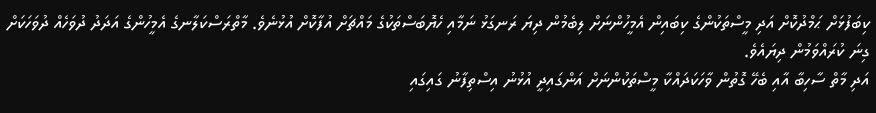ކިބަފުޅަށް ޙަމްދުކޮށް އަދި މީސްތަކުންގެ ކިބައިން އެމީހުންނަށް ލިބެމުން ދިޔަ ރަނގަޅު ނަމާއި ހެޔޮބަސްތަކުގެ މައްޗަށް އުފާކޮށް އުޅުނެވެ. މާތްރަސްކަލާނގެ އެމީހުންގެ އަދަދު ދުވަހެއް ދުވަހަކަށް ގިނަ ކުރައްވަމުން ދިޔައެވެ.
އަދި މާތް ސާހިބާ އާއި ބެހޭ ގޮތުން ވާހަކަދައްކާ މީސްތަކުންނަށް އަންގައިދީ އުޅުނު އިސްތިފާނު ގައިގައި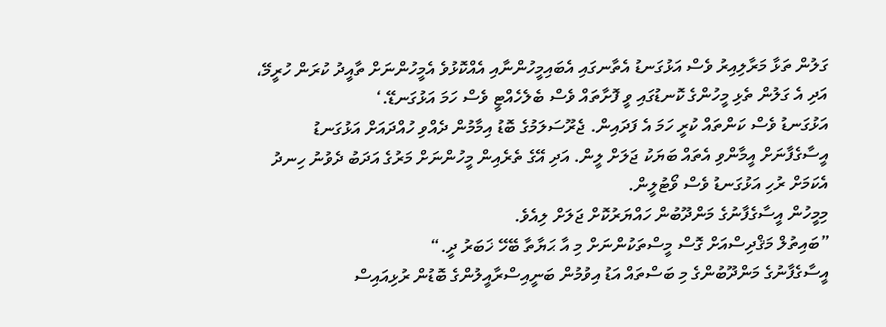ގަލުން ތަޅާ މަރާލިއިރު ވެސް އަޅުގަނޑު އެތާނގައި އެބައިމީހުންނާއި އެއްކޮޅުވެ އެމީހުންނަށް ތާއީދު ކުރަން ހުރީމޭ، އަދި އެ ގަލުން ތެޅި މީހުންގެ ކޮނޑުގައި ވީ ފޮށާތައް ވެސް ބެލެހެއްޓީ ވެސް ހަމަ އަޅުގަނޑޭ.‘
އަޅުގަނޑު ވެސް ކަންތައް ކުރީ ހަމަ އެ ފަދައިން. ޖެރޫސަލަމުގެ ބޮޑު އިމާމުން ދެއްވި ހުއްދައަށް އަޅުގަނޑު އީސާގެފާނަށް އީމާންވި އެތައް ބަޔަކު ޖަލަށް ލީން. އަދި އޭގެ ތެރެއިން މީހުންނަށް މަރުގެ އަދަބު ދެވުނު ހިނދު އެކަމަށް ރުހި އަޅުގަނޑު ވެސް ވޯޓުލީން.
މިމީހުން އީސާގެފާނުގެ މަންދޫބުން ހައްޔަރުކޮށް ޖަލަށް ލިއެވެ.
”ބައިތުލް މަޤްދިސްއަށް ގޮސް މީސްތަކުންނަށް މި އާ ޙަޔާތާ ބޭހޭ ޚަބަރު ދީ.“
އީސާގެފާނުގެ މަންދޫބުންގެ މި ބަސްތައް އަޑު އިވުމުން ބަނީއިސްރާއީލުންގެ ބޮޑުން ރުޅިއައިސް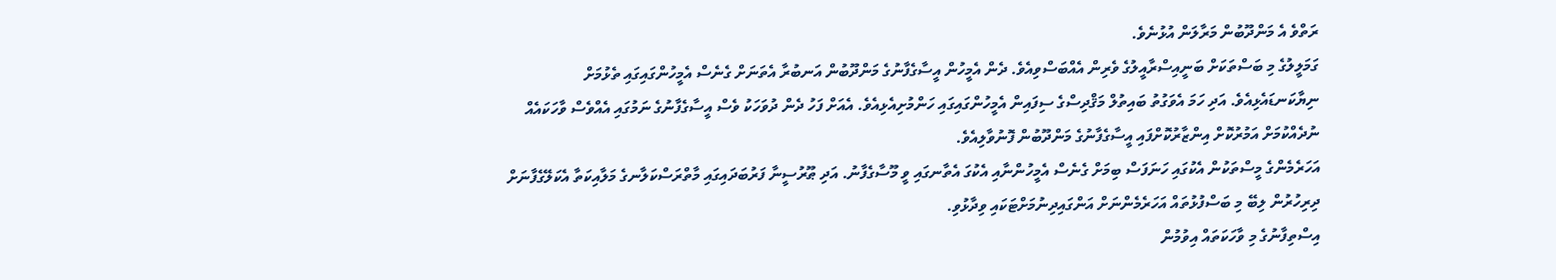ރަތްވެ އެ މަންދޫބުން މަރާލަން އުޅުނެވެ.
ގަމަލީލުގެ މި ބަސްތަކަށް ބަނީއިސްރާއީލުގެ ވެރިން އެއްބަސްވިއެވެ. ދެން އެމީހުން އީސާގެފާނުގެ މަންދޫބުން އަނބުރާ އެތަނަށް ގެނެސް އެމީހުންގައިގައި ތެޅުމަށް ނިޔާކަނޑައެޅިއެވެ. އަދި ހަމަ އެވަގުތު ބައިތުލް މަޤްދިސްގެ ސިފައިން އެމީހުންގައިގައި ހަންމުށިއެޅިއެވެ. އެއަށް ފަހު ދެން ދުވަހަކު ވެސް އީސާގެފާނުގެ ނަމުގައި އެއްވެސް ވާހަކައެއް ނުދެއްކުމަށް އަމުރުކޮށް އިންޒާރުކޮށްފައި އީސާގެފާނުގެ މަންދޫބުން ފޮނުވާލިއެވެ.
އަހަރެމެންގެ މީސްތަކުން އެކުގައި ހަނަފަސް ބިމަށް ގެނެސް އެމީހުންނާއި އެކުގަ އެތާނގައި ވީ މޫސާގެފާނު. އަދި ޠޫރުސީނާ ފަރުބަދައިގައި މާތްރަސްކަލާނގެ މަލާއިކަތާ އެކަލޭގެފާނަށް ދިރިހުރުން ލިބޭ މި ބަސްފުޅުތައް އަހަރެމެންނަށް އަންގައިދިނުމަށްޓަކައި ވިދާޅުވި.
އިސްތިފާނުގެ މި ވާހަކަތައް އިވުމުން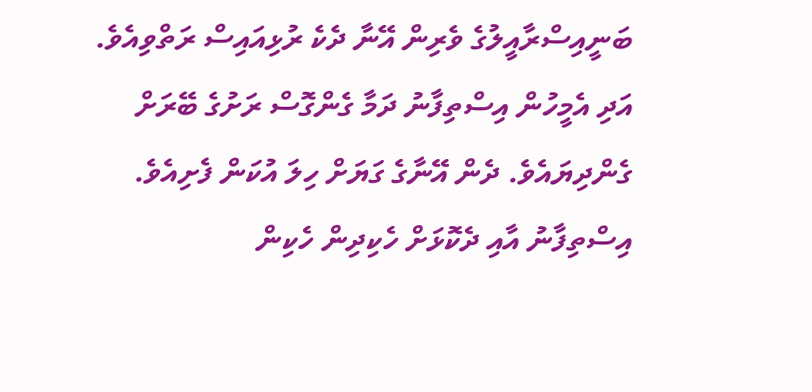ބަނީއިސްރާއީލުގެ ވެރިން އޭނާ ދެކެ ރުޅިއައިސް ރަތްވިއެވެ.
އަދި އެމީހުން އިސްތިފާނު ދަމާ ގެންގޮސް ރަށުގެ ބޭރަށް ގެންދިޔައެވެ. ދެން އޭނާގެ ގަޔަށް ހިލަ އުކަން ފެށިއެވެ. އިސްތިފާނު އާއި ދެކޮޅަށް ހެކިދިން ހެކިން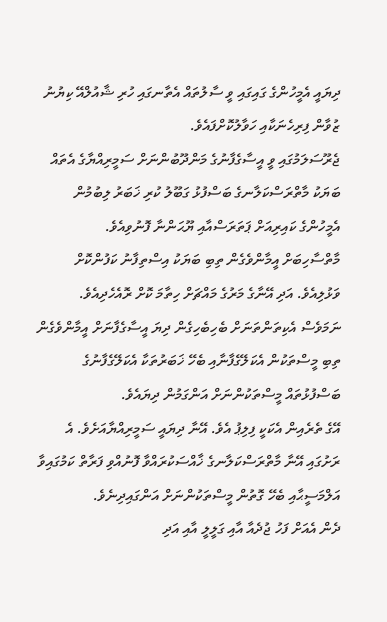ދިޔައީ އެމީހުންގެ ގައިގައި ވީ ސާލުތައް އެތާނގައި ހުރި ޝާއުލްއޭ ކިޔުނު ޒުވާން ފިރިހެނަކާއި ހަވާލުކޮށްފައެވެ.
ޖެރޫސަލަމުގައި ވީ އީސާގެފާނުގެ މަންދޫބުންނަށް ސަމީރިއްޔާގެ އެތައް ބަޔަކު މާތްރަސްކަލާނގެ ބަސްފުޅު ގަބޫލު ކުރި ޚަބަރު ލިބުމުން އެމީހުންގެ ކައިރިއަށް ޕަތަރަސްއާއި ޔޫޙަންނާ ފޮނުވިއެވެ.
މާތްސާހިބަށް އީމާންވެގެން ތިބި ބަޔަކު އިސްތިފާނު ކަފުންކޮށް ވަޅުލިއެވެ. އަދި އޭނާގެ މަރުގެ މައްޗަށް ހިތާމަ ކޮށް ރޮއެހެދިއެވެ.
ނަމަވެސް އެކިތަންތަނަށް ބެހިބެހިގެން ދިޔަ އީސާގެފާނަށް އީމާންވެގެން ތިބި މީސްތަކުން އެކަލޭގެފާނާއި ބެހޭ ޚަބަރުތަކާ އެކަލޭގެފާނުގެ ބަސްފުޅުތައް މީސްތަކުންނަށް އަންގަމުން ދިޔައެވެ.
އޭގެ ތެރެއިން އެކަކީ ފިލިޕު އެވެ. އޭނާ ދިޔައީ ސަމީރިއްޔާއަށެވެ. އެ ރަށުގައި އޭނާ މާތްރަސްކަލާނގެ ޚާއްސަކުރައްވާ ފޮނުއްވި ފަރާތް ކަމުގައިވާ އަލްމަސީޙާއި ބެހޭ ގޮތުން މީސްތަކުންނަށް އަންގައިދިނެވެ.
ދެން އެއަށް ފަހު ޖުދެއާ އާއި ގަލީލީ އާއި އަދި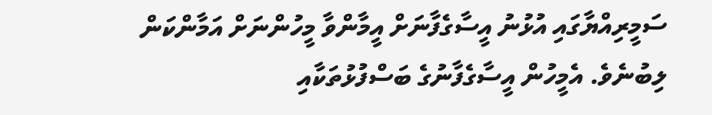ސަމީރިއްޔާގައި އުޅުނު އީސާގެފާނަށް އީމާންވާ މީހުންނަށް އަމާންކަން ލިބުނެވެ. އެމީހުން އީސާގެފާނުގެ ބަސްފުޅުތަކާއި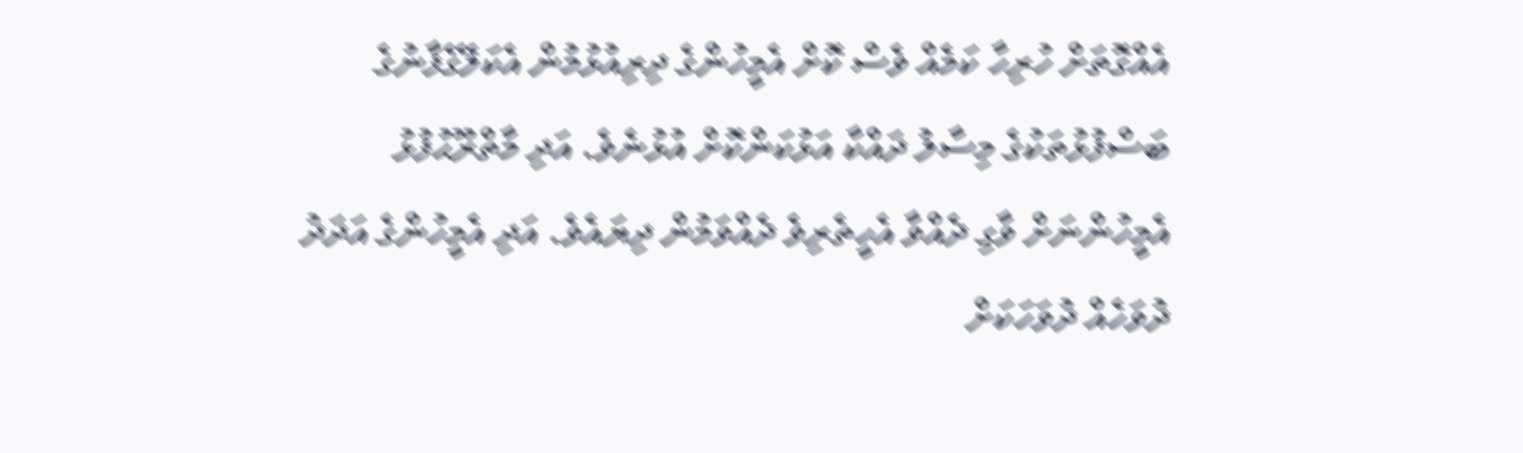އެއްގޮތަށް ހުރިހާ ކަމެއް ވެސް ކޮށް އެމީހުންގެ ދިރިއުޅުމުން އެކަލޭގެފާނުގެ ބަސްފުޅުތަކުގެ މިސާލު ދައްކާ އަޅުކަންކޮށް އުޅުނެވެ. އަދި މާތްރޫޙުފުޅު އެމީހުންނަށް ވާގި ދެއްވާ އެހީތެރިވެ ދެއްވަމުން ދިޔައެވެ. އަދި އެމީހުންގެ އަދަދު ދުވަހެއް ދުވަހަކަށް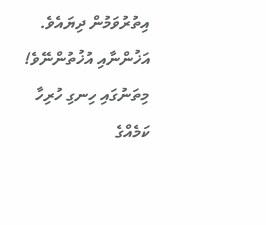އިތުރުވަމުން ދިޔައެވެ.
އަޚުންނާއި އުޚުތުންނޭވެ! މިތަނުގައި ހިނގި ހުރިހާ ކަމެއްގެ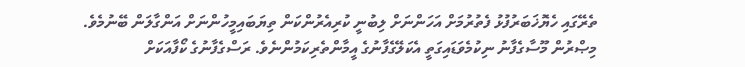ތެރޭގައި ހެޔޮޚަބަރުފުޅު ފެތުރުމަށް އަހަންނަށް ލިބުނީ ކުރިއެރުންކަން ތިޔަބައިމީހުންނަށް އަންގާލަން ބޭނުމެވެ.
މިޞްރުން މޫސާގެފާނު ނިކުމެވަޑައިގަތީ އެކަލޭގެފާނުގެ އީމާންތެރިކަމުންނެވެ. ރަސްގެފާނުގެ ކޯފާއަކަށް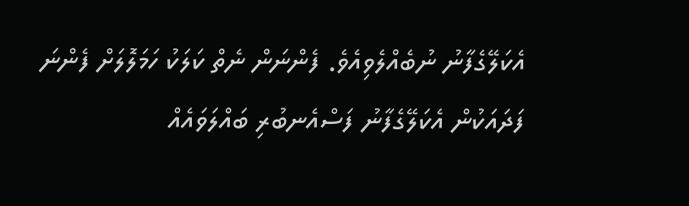އެކަލޭގެފާނު ނުބެއްލެވިއެވެ. ފެންނަން ނެތް ކަލަކު ހަމަލޮލަށް ފެންނަ ފަދައަކުން އެކަލޭގެފާނު ފަސްއެނބުރި ބައްލަވައެއް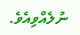ނުލެއްވިއެވެ.